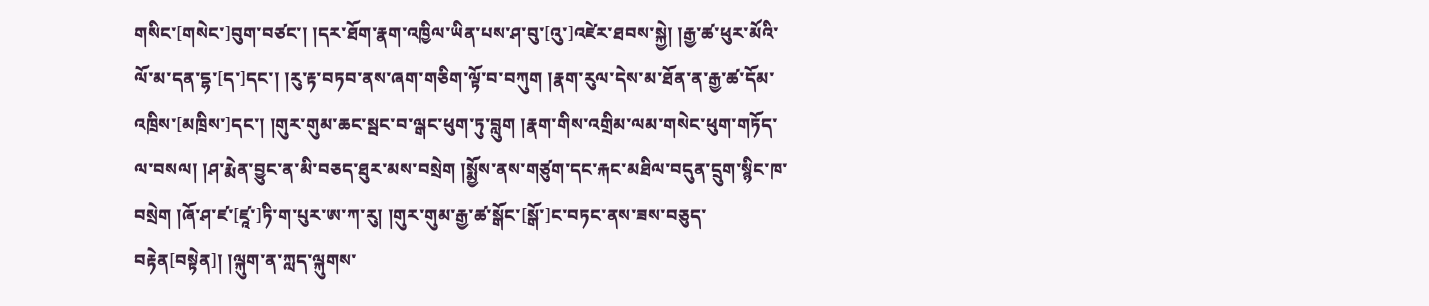གསིང་[གསེང་]བུག་བཙང་། །དར་ཐོག་རྣག་འཁྱིལ་ཡིན་པས་ཤ་བུ་[འུ་]འཛེར་ཐབས་སྐྱེ། །རྒྱ་ཚ་ཕུར་མོའི་ལོ་མ་དན་དྷ་[ད་]དང་། །རུ་རྟ་བཏབ་ནས་ཞག་གཅིག་ལྟོ་བ་བཀུག །རྣག་རུལ་དེས་མ་ཐོན་ན་རྒྱ་ཚ་དོམ་འཁྲིས་[མཁྲིས་]དང་། །གུར་གུམ་ཆང་སྦང་བ་ལྒང་ཕུག་ཏུ་བླུག །རྣག་གིས་འགྲིམ་ལམ་གསེང་ཕུག་གཏོད་ལ་བསལ། །ཤ་རྨེན་བྱུང་ན་མི་བཅད་ཐུར་མས་བསྲེག །སྨྱོས་ནས་གཙུག་དང་རྐང་མཐིལ་བདུན་དྲུག་སྙིང་ཁ་བསྲེག །ཞོ་ཤ་ཛ་[ཛཱ་]ཏི་ག་པུར་ཨ་ཀ་རུ། །གུར་གུམ་རྒྱ་ཚ་སྒོང་[སྒོ་]ང་བཏང་ནས་ཟས་བཅུད་བརྟེན[བསྟེན]། །ལྐུག་ན་ཀླད་ལྐུགས་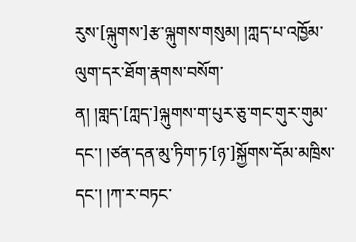རུས་[ལྐུགས་]རྩ་ལྐུགས་གསུམ། །ཀླད་པ་འཁྱོམ་ལུག་དར་ཐོག་རྣགས་བསོག་ན། །གླད་[ཀླད་]ལྐུགས་ག་པུར་ཅུ་གང་གུར་གུམ་དང་། །ཙན་དན་མུ་ཏིག་ཏ་[ཉ་]སྐྱོགས་དོམ་མཁྲིས་དང་། །ཀ་ར་བཏང་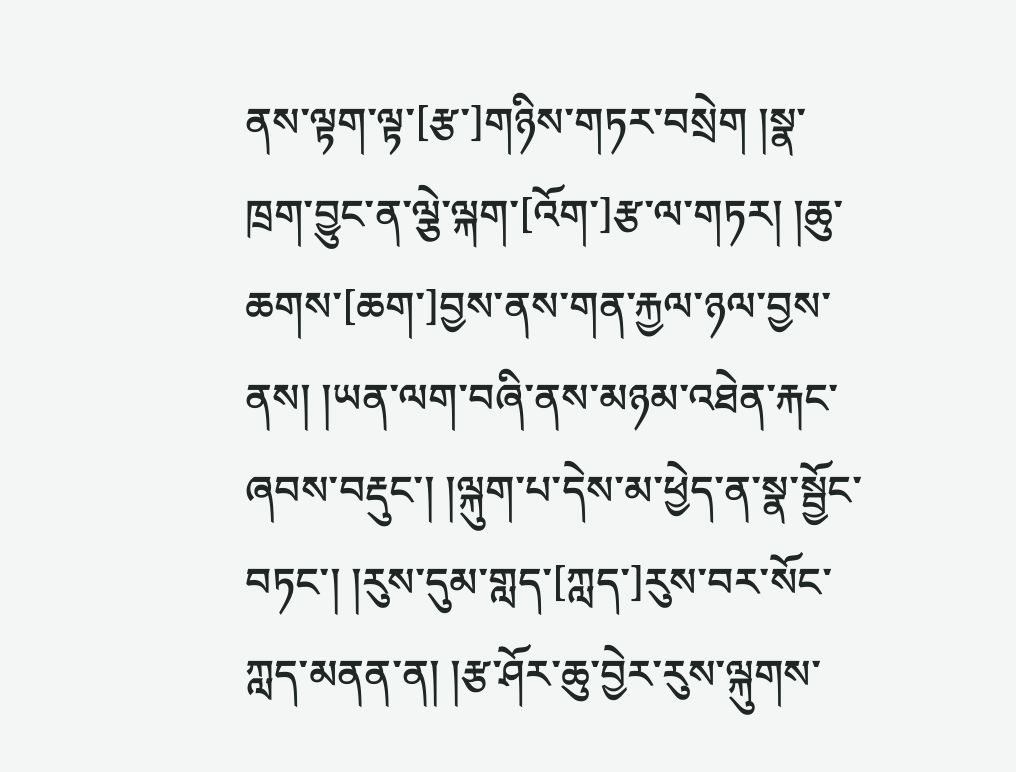ནས་ལྟག་ལྟ་[རྩ་]གཉིས་གཏར་བསྲེག །སྣ་ཁྲག་བྱུང་ན་ལྕེ་ལྐག་[འོག་]རྩ་ལ་གཏར། །ཆུ་ཆགས་[ཆག་]བྱས་ནས་གན་རྐྱལ་ཉལ་བྱས་ནས། །ཡན་ལག་བཞི་ནས་མཉམ་འཐེན་རྐང་ཞབས་བརྡུང་། །ལྐུག་པ་དེས་མ་ཕྱེད་ན་སྣ་སྦྱོང་བཏང་། །རུས་དུམ་གླད་[ཀླད་]རུས་བར་སོང་ཀླད་མནན་ན། །རྩ་ཤོར་ཆུ་བྱེར་རུས་ལྐུགས་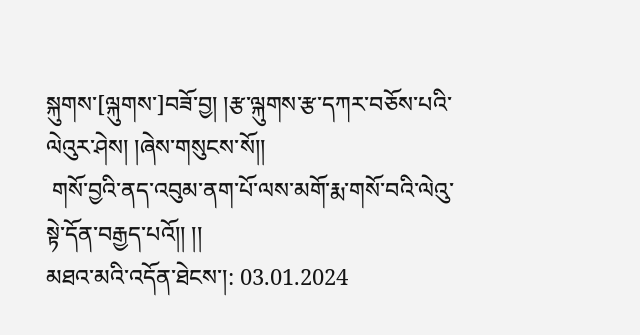སྐུགས་[ལྐུགས་]བཟོ་བྱ། །རྩ་ལྐུགས་རྩ་དཀར་བཅོས་པའི་ལེའུར་ཤེས། །ཞེས་གསུངས་སོ།།
 གསོ་བྱའི་ནད་འབུམ་ནག་པོ་ལས་མགོ་རྨ་གསོ་བའི་ལེའུ་སྟེ་དོན་བརྒྱད་པའོ།། །།
མཐའ་མའི་འདོན་ཐེངས་།: 03.01.2024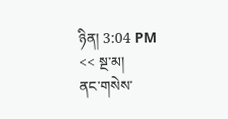ཉིན། 3:04 PM
<< སྔ་མ།
ནང་གསེས་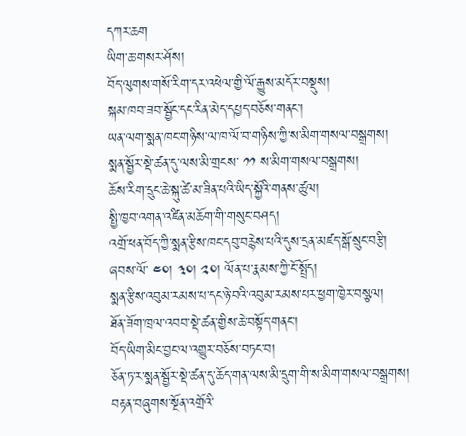དཀར་ཆག
ཡིག་ཆ་གསར་ཤོས།
བོད་ལུགས་གསོ་རིག་དར་འཕེལ་གྱི་ལོ་རྒྱུས་མདོར་བསྡུས།
སྐམ་ཁབ་ཟབ་སྦྱོང་དང་རིན་མེད་དཔྱད་བཅོས་གནང་།
ཡན་ལག་སྨན་ཁང་གཉིས་ལ་ཁ་ལོ་བ་གཉིས་ཀྱི་ས་མིག་གསལ་བསྒྲགས།
སྨན་སྦྱོར་སྡེ་ཚན་དུ་ལས་མི་གྲངས་ ༡༡ ས་མིག་གསལ་བསྒྲགས།
ཆོས་རིག་དྲུང་ཆེ་སྐུ་ཚེ་མ་ཟིན་པའི་ཡིད་སྐྱོའི་གནས་ཚུལ།
སྤྱི་ཁྱབ་འགན་འཛིན་མཆོག་གི་གསུང་བཤད།
འགྲོ་ཕན་བོད་ཀྱི་སྨན་རྩིས་ཁང་དབུ་བརྙེས་པའི་དུས་དྲན་མཛད་སྒོ་སྲུང་བརྩི།
ཞབས་ལོ་ ༤༠། ༣༠། ༢༠། ལོན་པ་རྣམས་ཀྱི་ངོ་སྤྲོད།
སྨན་རྩིས་འབུམ་རམས་པ་དང་ཉེ་བའི་འབུམ་རམས་པར་ཕྱག་ཁྱེར་བསྩལ།
ཐོན་ཟོག་ཁྲལ་འབབ་སྡེ་ཚན་གྱིས་ཆེ་བསྟོད་གནང་།
བོད་ཡིག་མིང་བྱང་ལ་འགྱུར་བཅོས་བཏང་བ།
ཅོན་ཏ་ར་སྨན་སྦྱོར་སྡེ་ཚན་དུ་ཆོད་གན་ལས་མི་དྲུག་གི་ས་མིག་གསལ་བསྒྲགས།
བརྟན་བཞུགས་སྔོན་འགྲོའི་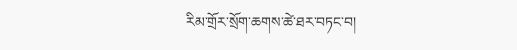རིམ་གྲོར་སྲོག་ཆགས་ཚེ་ཐར་བཏང་བ།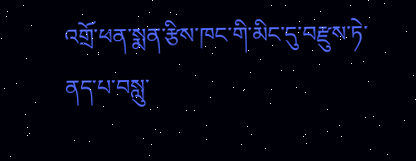འགྲོ་ཕན་སྨན་རྩིས་ཁང་གི་མིང་དུ་བརྫུས་ཏེ་ནད་པ་བསླུ་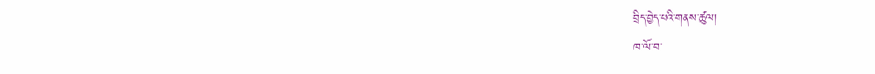བྲིད་བྱེད་པའི་གནས་ཚུལ།
ཁ་ལོ་བ་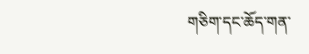གཅིག་དང་ཆོད་གན་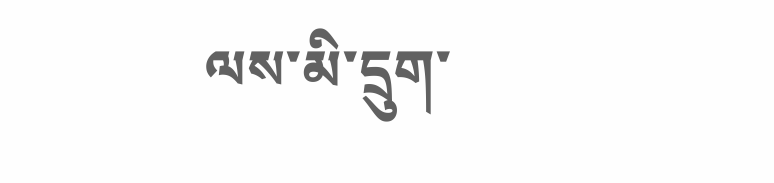ལས་མི་དྲུག་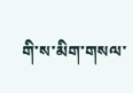གི་ས་མིག་གསལ་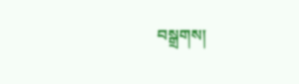བསྒྲགས།